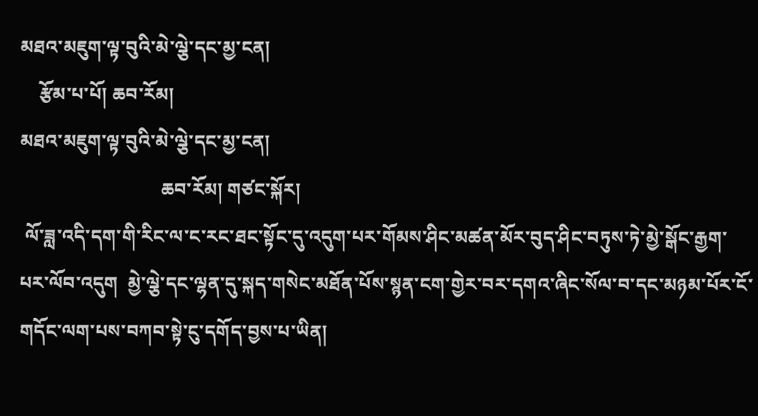མཐའ་མཇུག་ལྟ་བུའི་མེ་ལྕེ་དང་མྱ་ངན།
    རྩོམ་པ་པོ། ཆབ་རོམ།
མཐའ་མཇུག་ལྟ་བུའི་མེ་ལྕེ་དང་མྱ་ངན།
                              ཆབ་རོམ། གཙང་སྐོར།
 ལོ་ཟླ་འདི་དག་གི་རིང་ལ་ང་རང་ཐང་སྟོང་དུ་འདུག་པར་གོམས་ཤིང་མཚན་མོར་བུད་ཤིང་བཏུས་ཏེ་མྱེ་སྒོང་རྒྱག་པར་ལོབ་འདུག  མྱེ་ལྕེ་དང་ལྷན་དུ་སྐད་གསེང་མཐོན་པོས་སྙན་ངག་གྱེར་བར་དགའ་ཞིང་སོལ་བ་དང་མཉམ་པོར་ངོ་གདོང་ལག་པས་བཀབ་སྟེ་ངུ་དགོད་བྱས་པ་ཡིན།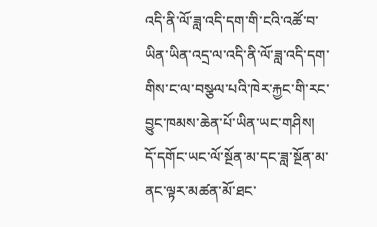འདི་ནི་ལོ་ཟླ་འདི་དག་གི་ངའི་འཚོ་བ་ཡིན་ཡིན་འདྲ་ལ་འདི་ནི་ལོ་ཟླ་འདི་དག་གིས་ང་ལ་བསྩལ་པའི་ཁེར་རྐྱང་གི་རང་བྱུང་ཁམས་ཆེན་པོ་ཡིན་ཡང་གཤིས།
དོ་དགོང་ཡང་ལོ་སྔོན་མ་དང་ཟླ་སྔོན་མ་ནང་ལྟར་མཚན་མོ་ཐང་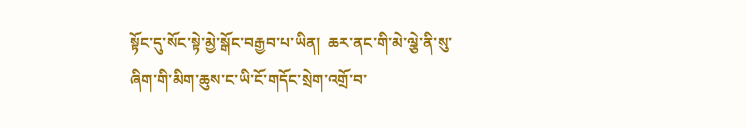སྟོང་དུ་སོང་སྟེ་མྱེ་སྒོང་བརྒྱབ་པ་ཡིན།  ཆར་ནང་གི་མེ་ལྕེ་ནི་སུ་ཞིག་གི་མིག་ཆུས་ང་ཡི་ངོ་གདོང་སྲེག་འགྲོ་བ་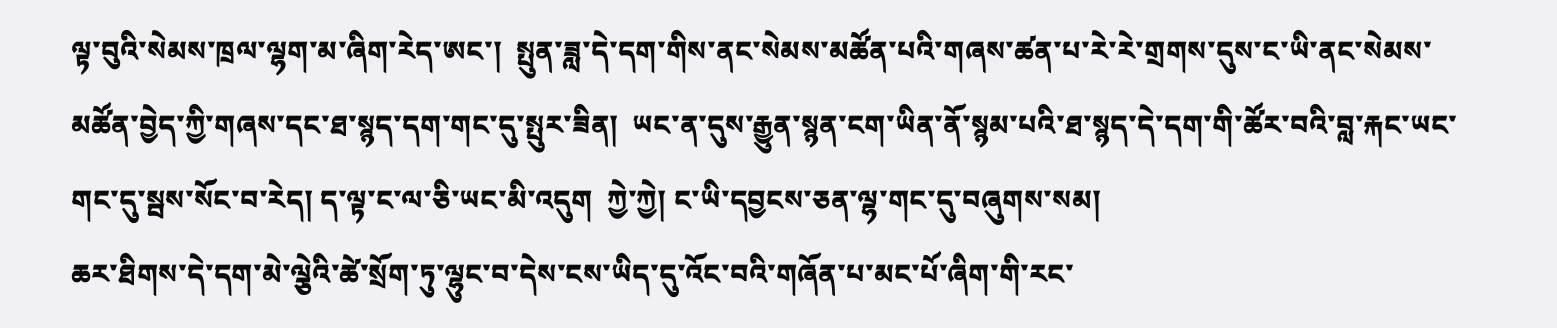ལྟ་བུའི་སེམས་ཁྲལ་ལྷག་མ་ཞིག་རེད་ཨང་།  སྤུན་ཟླ་དེ་དག་གིས་ནང་སེམས་མཚོན་པའི་གཞས་ཚན་པ་རེ་རེ་གྲགས་དུས་ང་ཡི་ནང་སེམས་མཚོན་བྱེད་ཀྱི་གཞས་དང་ཐ་སྙད་དག་གང་དུ་སྤུར་ཟིན།  ཡང་ན་དུས་རྒྱུན་སྙན་ངག་ཡིན་ནོ་སྙམ་པའི་ཐ་སྙད་དེ་དག་གི་ཚོར་བའི་བླ་རྐང་ཡང་གང་དུ་སྦས་སོང་བ་རེད། ད་ལྟ་ང་ལ་ཅི་ཡང་མི་འདུག  ཀྱེ་ཀྱེ། ང་ཡི་དབྱངས་ཅན་ལྷ་གང་དུ་བཞུགས་སམ།
ཆར་ཐིགས་དེ་དག་མེ་ལྕེའི་ཚེ་སྲོག་ཏུ་ལྷུང་བ་དེས་ངས་ཡིད་དུ་འོང་བའི་གཞོན་པ་མང་པོ་ཞིག་གི་རང་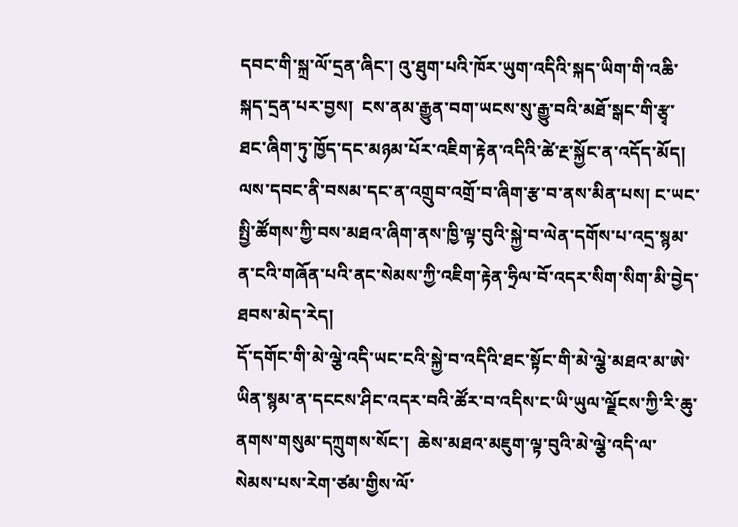དབང་གི་སྐྲ་ལོ་དྲན་ཞིང་། འུ་ཐུག་པའི་ཁོར་ཡུག་འདིའི་སྐད་ཡིག་གི་འཆི་སྐད་དྲན་པར་བྱས།  ངས་ནམ་རྒྱུན་བག་ཡངས་སུ་རྒྱུ་བའི་མཐོ་སྒང་གི་རྩྭ་ཐང་ཞིག་ཏུ་ཁྱོད་དང་མཉམ་པོར་འཇིག་རྟེན་འདིའི་ཚེ་རྔ་སྐྱོང་ན་འདོད་མོད། ལས་དབང་ནི་བསམ་དང་ན་འགྲུབ་འགྲོ་བ་ཞིག་རྩ་བ་ནས་མིན་པས། ང་ཡང་སྤྱི་ཚོགས་ཀྱི་བས་མཐའ་ཞིག་ནས་ཁྱི་ལྟ་བུའི་སྐྱེ་བ་ལེན་དགོས་པ་འདྲ་སྙམ་ན་ངའི་གཞོན་པའི་ནང་སེམས་ཀྱི་འཇིག་རྟེན་ཧྲིལ་བོ་འདར་སིག་སིག་མི་བྱེད་ཐབས་མེད་རེད།
དོ་དགོང་གི་མེ་ལྕེ་འདི་ཡང་ངའི་སྐྱེ་བ་འདིའི་ཐང་སྟོང་གི་མེ་ལྕེ་མཐའ་མ་ཨེ་ཡིན་སྙམ་ན་དངངས་ཤིང་འདར་བའི་ཚོར་བ་འདིས་ང་ཡི་ཡུལ་ལྗོངས་ཀྱི་རི་ཆུ་ནགས་གསུམ་དཀྲུགས་སོང་།  ཆེས་མཐའ་མཇུག་ལྟ་བུའི་མེ་ལྕེ་འདི་ལ་སེམས་པས་རེག་ཙམ་གྱིས་ལོ་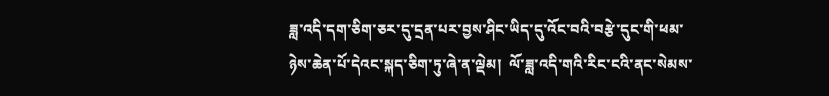ཟླ་འདི་དག་ཅིག་ཅར་དུ་དྲན་པར་བྱས་ཤིང་ཡིད་དུ་འོང་བའི་བརྩེ་དུང་གི་ཕམ་ཉེས་ཆེན་པོ་དེའང་སྐད་ཅིག་ཏུ་ཞེ་ན་ལྡེམ།  ལོ་ཟླ་འདི་གའི་རིང་ངའི་ནང་སེམས་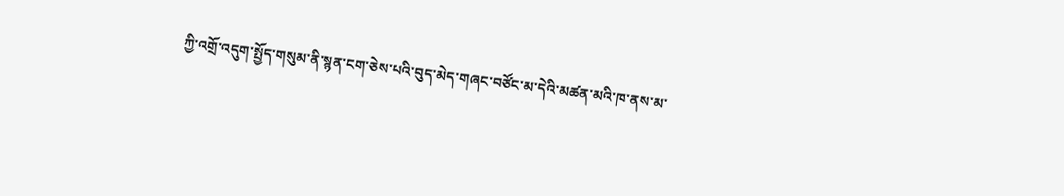ཀྱི་འགྲོ་འདུག་སྤྱོད་གསུམ་ནི་སྙན་ངག་ཅེས་པའི་བུད་མེད་གཞང་བཙོང་མ་དེའི་མཚན་མའི་ཁ་ནས་མ་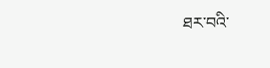ཐར་བའི་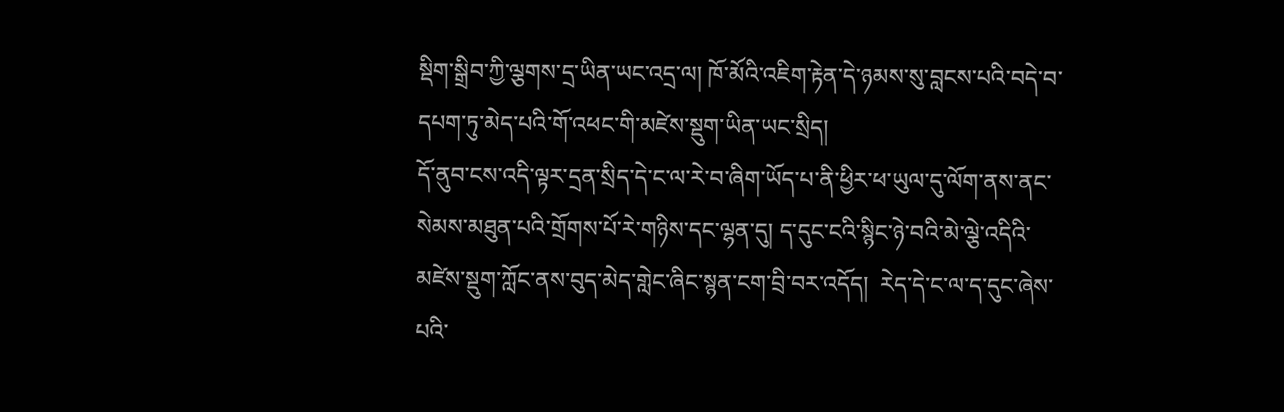སྡིག་སྒྲིབ་ཀྱི་ལྕགས་དྲ་ཡིན་ཡང་འདྲ་ལ། ཁོ་མོའི་འཇིག་རྟེན་དེ་ཉམས་སུ་བླངས་པའི་བདེ་བ་དཔག་ཏུ་མེད་པའི་གོ་འཕང་གི་མཛེས་སྡུག་ཡིན་ཡང་སྲིད།
དོ་ནུབ་ངས་འདི་ལྟར་དྲན་སྲིད་དེ་ང་ལ་རེ་བ་ཞིག་ཡོད་པ་ནི་ཕྱིར་ཕ་ཡུལ་དུ་ལོག་ནས་ནང་སེམས་མཐུན་པའི་གྲོགས་པོ་རེ་གཉིས་དང་ལྷན་དུ། ད་དུང་ངའི་སྙིང་ཉེ་བའི་མེ་ལྕེ་འདིའི་མཛེས་སྡུག་ཀློང་ནས་བུད་མེད་གླེང་ཞིང་སྙན་ངག་བྲི་བར་འདོད།  རེད་དེ་ང་ལ་ད་དུང་ཞེས་པའི་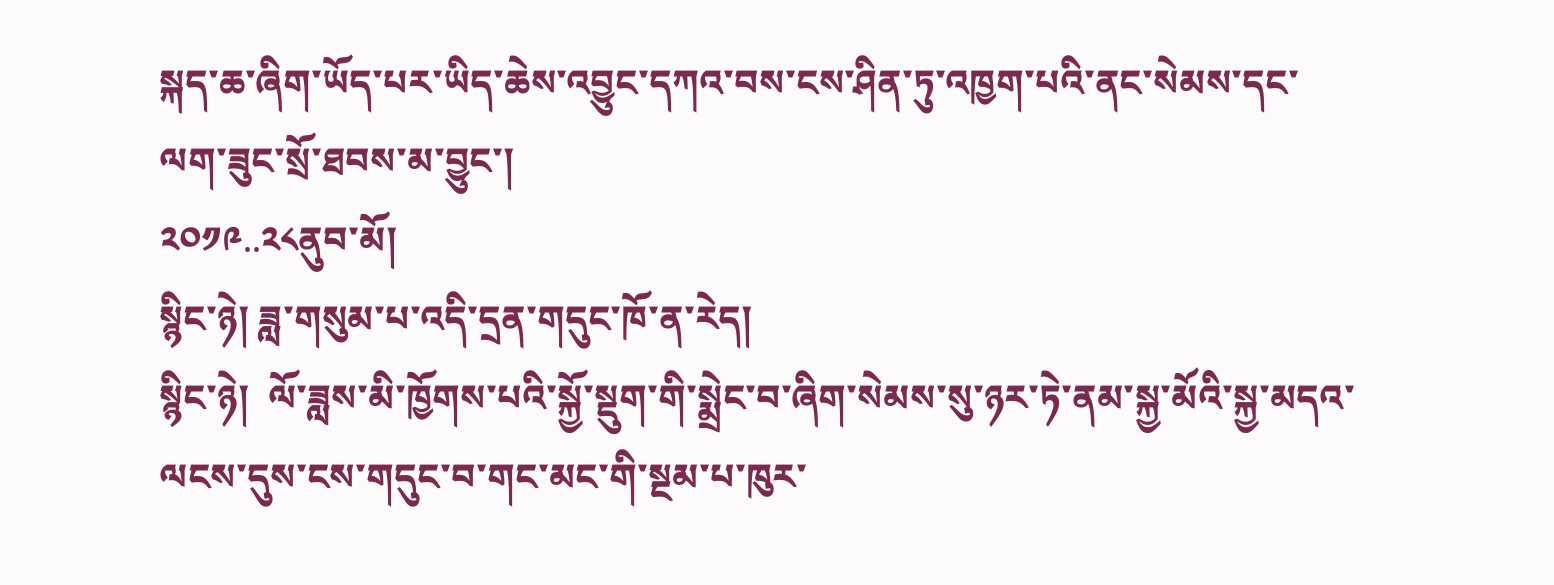སྐད་ཆ་ཞིག་ཡོད་པར་ཡིད་ཆེས་འབྱུང་དཀའ་བས་ངས་ཤིན་ཏུ་འཁྱག་པའི་ནང་སེམས་དང་ལག་ཟུང་སྲོ་ཐབས་མ་བྱུང་།
༢༠༡༩..༢༨ནུབ་མོ།
སྙིང་ཉེ། ཟླ་གསུམ་པ་འདི་དྲན་གདུང་ཁོ་ན་རེད།
སྙིང་ཉེ།  ལོ་ཟླས་མི་ཁྱོགས་པའི་སྐྱོ་སྡུག་གི་སྨྲེང་བ་ཞིག་སེམས་སུ་ཉར་ཏེ་ནམ་སྐྱ་མོའི་སྐྱ་མདའ་ལངས་དུས་ངས་གདུང་བ་གང་མང་གི་སྔམ་པ་ཁུར་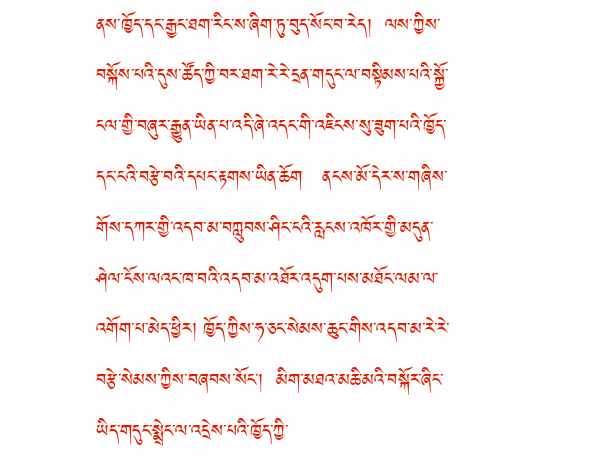ནས་ཁྱོད་དང་རྒྱང་ཐག་རིང་ས་ཞིག་ཏུ་བུད་སོང་བ་རེད།  ལས་ཀྱིས་བསྐོས་པའི་དུས་ཚོད་ཀྱི་བར་ཐག་རེ་རེ་དྲན་གདུང་ལ་བསྟིམས་པའི་སྐྱོ་ངལ་གྱི་བཞུར་རྒྱུན་ཡིན་པ་འདི་ཞེ་འདང་གི་འཇིངས་སུ་ཟུག་པའི་ཁྱོད་དང་ངའི་བརྩེ་བའི་དཔང་རྟགས་ཡིན་ཆོག   ནངས་མོ་དེར་ས་གཞིས་གོས་དཀར་གྱི་འདབ་མ་བཀླུབས་ཤིང་ངའི་རླངས་འཁོར་གྱི་མདུན་ཤེལ་ངོས་ལའང་ཁ་བའི་འདབ་མ་འཐོར་འདུག་པས་མཐོང་ལམ་ལ་འགོག་པ་མེད་ཕྱིར། ཁྱོད་ཀྱིས་ཧ་ཅང་སེམས་ཆུང་གིས་འདབ་མ་རེ་རེ་བརྩེ་སེམས་ཀྱིས་བཞབས་སོང་།  མིག་མཐའ་མཆི་མའི་བསྐོར་ཞིང་ཡིད་གདུང་སྨྲེང་ལ་འདྲེས་པའི་ཁྱོད་ཀྱི་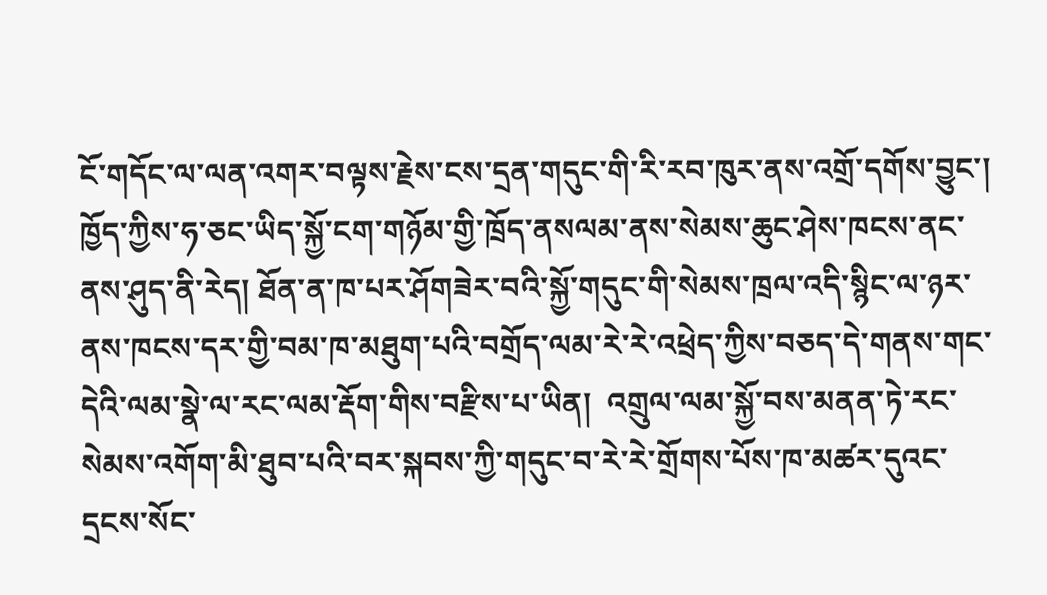ངོ་གདོང་ལ་ལན་འགར་བལྟས་རྗེས་ངས་དྲན་གདུང་གི་རི་རབ་ཁུར་ནས་འགྲོ་དགོས་བྱུང་།  ཁྱོད་ཀྱིས་ཧ་ཅང་ཡིད་སྐྱོ་ངག་གཉོམ་གྱི་ཁྲོད་ནསལམ་ནས་སེམས་ཆུང་ཤེས་ཁངས་ནང་ནས་ཤུད་ནི་རེད། ཐོན་ན་ཁ་པར་ཤོགཟེར་བའི་སྐྱོ་གདུང་གི་སེམས་ཁྲལ་འདི་སྙིང་ལ་ཉར་ནས་ཁངས་དར་གྱི་བམ་ཁ་མཐུག་པའི་བགྲོད་ལམ་རེ་རེ་འཕྲེད་ཀྱིས་བཅད་དེ་གནས་གང་དེའི་ལམ་སྣེ་ལ་རང་ལམ་རྡོག་གིས་བརྫིས་པ་ཡིན།  འགྲུལ་ལམ་སྐྱོ་བས་མནན་ཏེ་རང་སེམས་འགོག་མི་ཐུབ་པའི་བར་སྐབས་ཀྱི་གདུང་བ་རེ་རེ་གྲོགས་པོས་ཁ་མཚར་དུའང་དྲངས་སོང་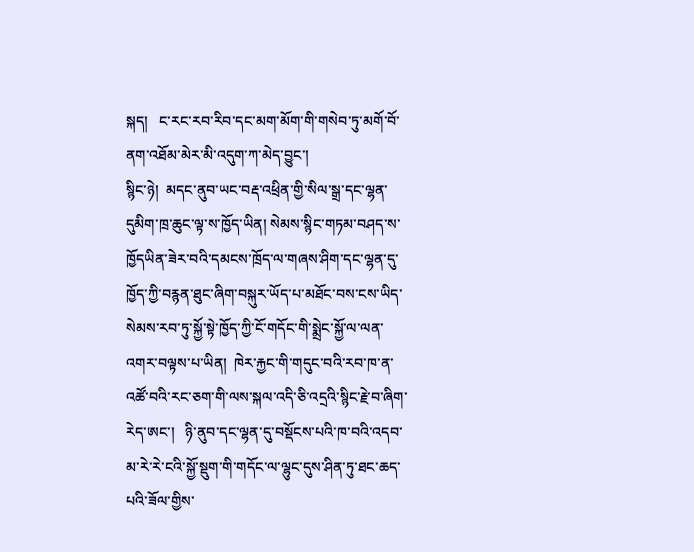སྐད།   ང་རང་རབ་རིབ་དང་མག་མོག་གི་གསེབ་ཏུ་མགོ་བོ་ནག་འཐོམ་མེར་མི་འདུག་ཀ་མེད་བྱུང་།
སྙིང་ཉེ།  མདང་ནུབ་ཡང་བརྡ་འཕྲིན་གྱི་སིལ་སྒྲ་དང་ལྷན་དུམིག་ཁྲ་ཆུང་ལྟ་ས་ཁྱོད་ཡིན། སེམས་སྙིང་གཏམ་བཤད་ས་ཁྱོདཡིན་ཟེར་བའི་དམངས་ཁྲོད་ལ་གཞས་ཤིག་དང་ལྷན་དུ་ཁྱོད་ཀྱི་བརྙན་ཐུང་ཞིག་བསྐུར་ཡོད་པ་མཐོང་བས་ངས་ཡིད་སེམས་རབ་ཏུ་སྐྱོ་སྟེ་ཁྱོད་ཀྱི་ངོ་གདོང་གི་སྨྲེང་སྐྱོ་ལ་ལན་འགར་བལྟས་པ་ཡིན།  ཁེར་རྐྱང་གི་གདུང་བའི་རབ་ཁ་ན་འཚོ་བའི་རང་ཅག་གི་ལས་སྐལ་འདི་ཅི་འདྲའི་སྙིང་རྗེ་བ་ཞིག་རེད་ཨང་།   ཉི་ནུབ་དང་ལྷན་དུ་བསྡོངས་པའི་ཁ་བའི་འདབ་མ་རེ་རེ་ངའི་སྐྱོ་སྡུག་གི་གདོང་ལ་ལྷུང་དུས་ཤིན་ཏུ་ཐང་ཆད་པའི་ཟོལ་གྱིས་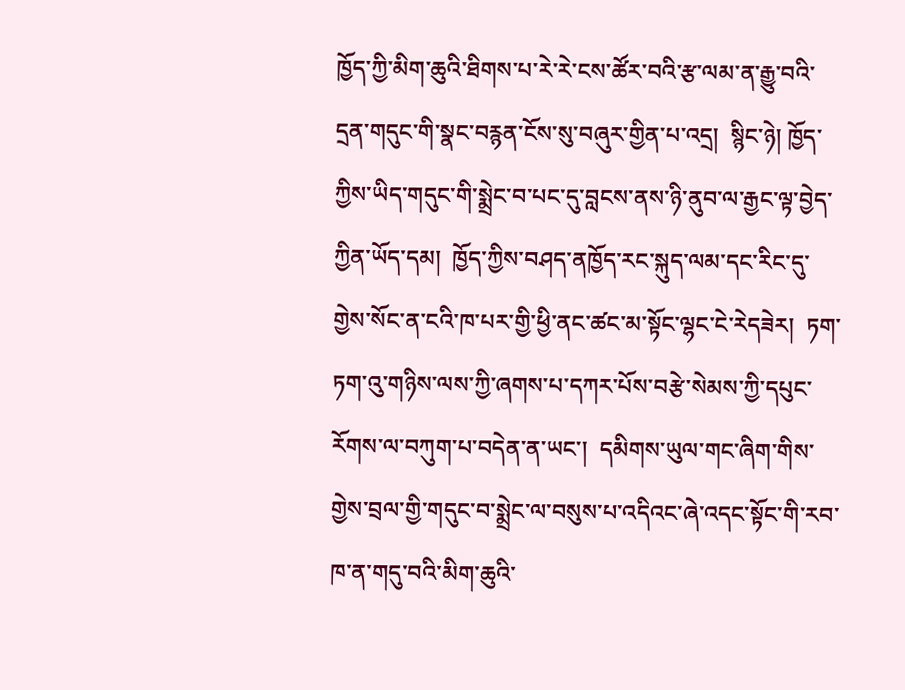ཁྱོད་ཀྱི་མིག་ཆུའི་ཐིགས་པ་རེ་རེ་ངས་ཚོར་བའི་རྩ་ལམ་ན་རྒྱུ་བའི་དྲན་གདུང་གི་སྣང་བརྙན་ངོས་སུ་བཞུར་གྱིན་པ་འདྲ།  སྙིང་ཉེ། ཁྱོད་ཀྱིས་ཡིད་གདུང་གི་སྨྲེང་བ་པང་དུ་བླངས་ནས་ཉི་ནུབ་ལ་རྒྱང་ལྟ་བྱེད་ཀྱིན་ཡོད་དམ།  ཁྱོད་ཀྱིས་བཤད་ནཁྱོད་རང་སྐུད་ལམ་དང་རིང་དུ་གྱེས་སོང་ན་ངའི་ཁ་པར་གྱི་ཕྱི་ནང་ཚང་མ་སྟོང་ལྷང་ངེ་རེདཟེར།  ཏག་ཏག་འུ་གཉིས་ལས་ཀྱི་ཞགས་པ་དཀར་པོས་བརྩེ་སེམས་ཀྱི་དཔུང་རོགས་ལ་བཀུག་པ་བདེན་ན་ཡང་།  དམིགས་ཡུལ་གང་ཞིག་གིས་གྱེས་བྲལ་གྱི་གདུང་བ་སྨྲེང་ལ་བསུས་པ་འདིའང་ཞེ་འདང་སྟོང་གི་རབ་ཁ་ན་གདུ་བའི་མིག་ཆུའི་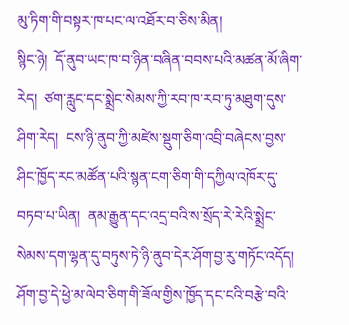མུ་ཏིག་གི་བསྟར་ཁ་པང་ལ་འཐོར་བ་ཅིས་མིན།
སྙིང་ཉེ།  དོ་ནུབ་ཡང་ཁ་བ་ཉིན་བཞིན་བབས་པའི་མཚན་མོ་ཞིག་རེད།  ཙག་རླུང་དང་སྨྲེང་སེམས་ཀྱི་རབ་ཁ་རབ་ཏུ་མཐུག་དུས་ཤིག་རེད།  ངས་ཉི་ནུབ་ཀྱི་མཛེས་སྡུག་ཅིག་འབྲི་བཞེངས་བྱས་ཤིང་ཁྱོད་རང་མཚོན་པའི་སྙན་ངག་ཅིག་གི་དཀྱིལ་འཁོར་དུ་བཏབ་པ་ཡིན།  ནམ་རྒྱུན་དང་འདྲ་བའི་ས་སྲོད་རེ་རེའི་སྨྲེང་སེམས་དག་ལྷན་དུ་བཏུས་ཏེ་ཉི་ནུབ་དེར་ཤོག་བྱ་རུ་གཏོང་འདོད།  ཤོག་བྱ་དེ་ཕྱེ་མ་ལེབ་ཅིག་གི་ཟོལ་གྱིས་ཁྱོད་དང་ངའི་བརྩེ་བའི་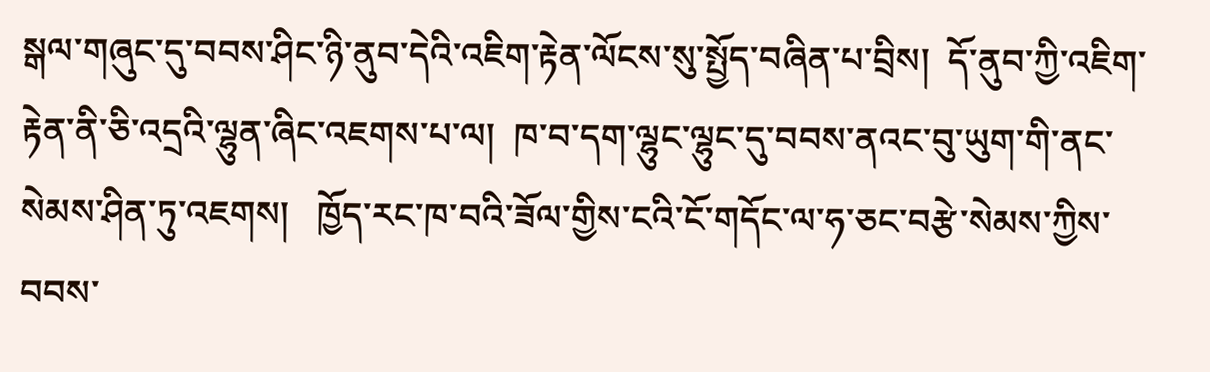སྒལ་གཞུང་དུ་བབས་ཤིང་ཉི་ནུབ་དེའི་འཇིག་རྟེན་ལོངས་སུ་སྤྱོད་བཞིན་པ་བྲིས།  དོ་ནུབ་ཀྱི་འཇིག་རྟེན་ནི་ཅི་འདྲའི་ལྷུན་ཞིང་འཇགས་པ་ལ།  ཁ་བ་དག་ལྷུང་ལྷུང་དུ་བབས་ནའང་བུ་ཡུག་གི་ནང་སེམས་ཤིན་ཏུ་འཇགས།   ཁྱོད་རང་ཁ་བའི་ཟོལ་གྱིས་ངའི་ངོ་གདོང་ལ་ཧ་ཅང་བརྩེ་སེམས་ཀྱིས་བབས་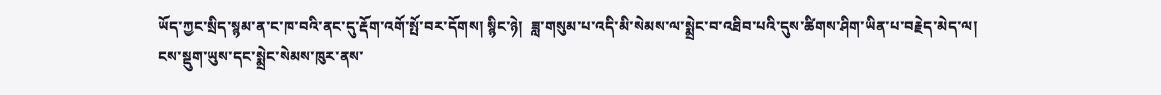ཡོད་ཀྱང་སྲིད་སྙམ་ན་ང་ཁ་བའི་ནང་དུ་རྡོག་འགོ་སྤོ་བར་དོགས། སྙིང་ཉེ།  ཟླ་གསུམ་པ་འདི་མི་སེམས་ལ་སྨྲེང་བ་འཐིབ་པའི་དུས་ཚིགས་ཤིག་ཡིན་པ་བརྗེད་མེད་ལ།  ངས་སྡུག་ཡུས་དང་སྨྲེང་སེམས་ཁུར་ནས་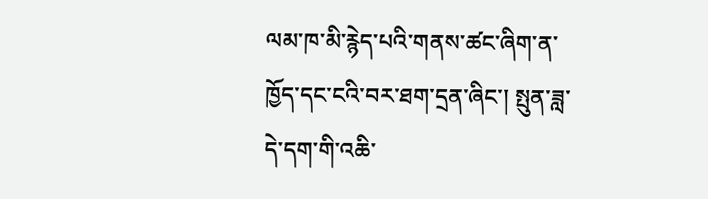ལམ་ཁ་མི་རྙེད་པའི་གནས་ཚང་ཞིག་ན་ཁྱོད་དང་ངའི་བར་ཐག་དྲན་ཞིང་། སྤུན་ཟླ་དེ་དག་གི་འཆི་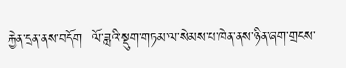རྐྱེན་དྲན་ནས་བདོག  ལོ་ཟླའི་སྡུག་གཏམ་ལ་སེམས་པ་ཁེན་ནས་ཉིན་ཞག་གྲངས་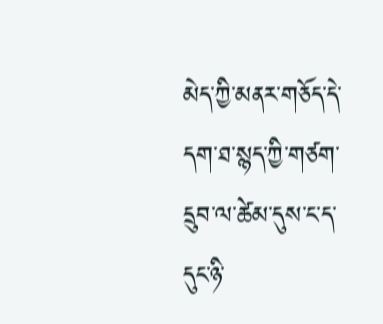མེད་ཀྱི་མནར་གཅོད་དེ་དག་ཐ་སྙད་ཀྱི་གཙག་དྲུབ་ལ་ཚེམ་དུས་ང་ད་དུང་ཉི་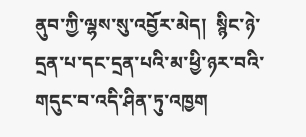ནུབ་ཀྱི་ལྷས་སུ་འབྱོར་མེད།  སྙིང་ཉེ་དྲན་པ་དང་དྲན་པའི་མ་ཕྱི་ཉར་བའི་གདུང་བ་འདི་ཤིན་ཏུ་འཁྱག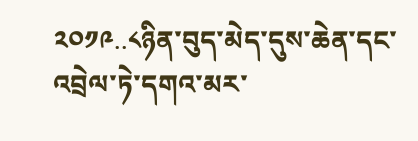༢༠༡༩..༨ཉིན་བུད་མེད་དུས་ཆེན་དང་འབྲེལ་ཏེ་དགའ་མར་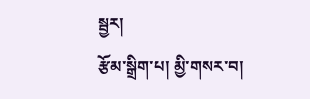སྦྱར།
རྩོམ་སྒྲིག་པ། མྱི་གསར་བ།